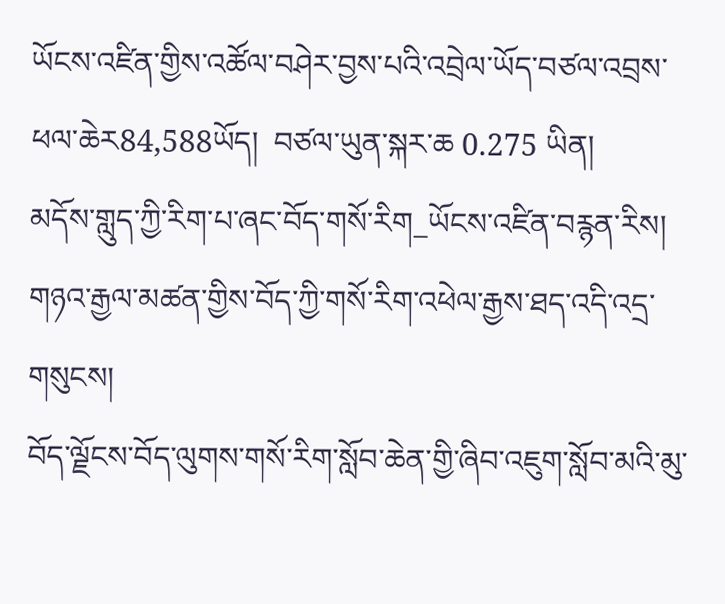ཡོངས་འཛིན་གྱིས་འཚོལ་བཤེར་བྱས་པའི་འབྲེལ་ཡོད་བཙལ་འབྲས་ཕལ་ཆེར84,588ཡོད།  བཙལ་ཡུན་སྐར་ཆ 0.275 ཡིན།
མདོས་གླུད་ཀྱི་རིག་པ་ཞང་བོད་གསོ་རིག_ཡོངས་འཛིན་བརྙན་རིས།
གཉའ་རྒྱལ་མཚན་གྱིས་བོད་ཀྱི་གསོ་རིག་འཕེལ་རྒྱས་ཐད་འདི་འདྲ་གསུངས།
བོད་ལྗོངས་བོད་ལུགས་གསོ་རིག་སློབ་ཆེན་གྱི་ཞིབ་འཇུག་སློབ་མའི་མུ་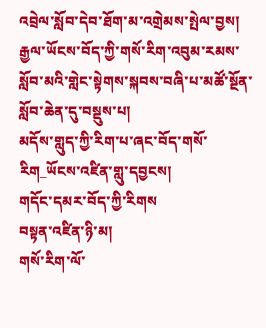འབྲེལ་སློབ་དེབ་ཐོག་མ་འགྲེམས་སྤེལ་བྱས།
རྒྱལ་ཡོངས་བོད་ཀྱི་གསོ་རིག་འབུམ་རམས་སློབ་མའི་གླེང་སྟེགས་སྐབས་བཞི་པ་མཚོ་སྔོན་སློབ་ཆེན་དུ་བསྡུས་པ།
མདོས་གླུད་ཀྱི་རིག་པ་ཞང་བོད་གསོ་རིག_ཡོངས་འཛིན་གླུ་དབྱངས།
གདོང་དམར་བོད་ཀྱི་རིགས
བསྟན་འཛིན་ཉི་མ།
གསོ་རིག་ལོ་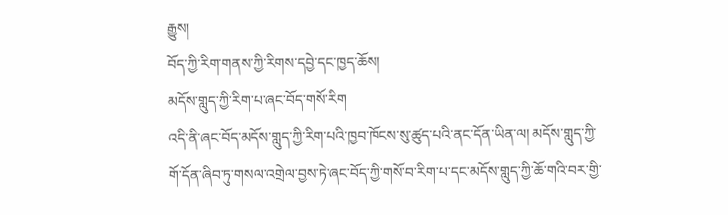རྒྱུས།
བོད་ཀྱི་རིག་གནས་ཀྱི་རིགས་དབྱེ་དང་ཁྱད་ཆོས།
མདོས་གླུད་ཀྱི་རིག་པ་ཞང་བོད་གསོ་རིག
འདི་ནི་ཞང་བོད་མདོས་གླུད་ཀྱི་རིག་པའི་ཁྱབ་ཁོངས་སུ་ཚུད་པའི་ནང་དོན་ཡིན་ལ། མདོས་གླུད་ཀྱི་གོ་དོན་ཞིབ་ཏུ་གསལ་འགྲེལ་བྱས་ཏེ་ཞང་བོད་ཀྱི་གསོ་བ་རིག་པ་དང་མདོས་གླུད་ཀྱི་ཆོ་གའི་བར་གྱི་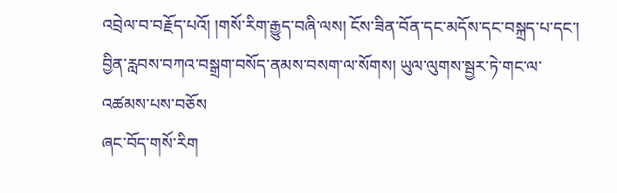འབྲེལ་བ་བརྗོད་པའོ། །གསོ་རིག་རྒྱུད་བཞི་ལས། ངོས་ཟིན་བོན་དང་མདོས་དང་བསྐྲད་པ་དང་། བྱིན་རླབས་བཀའ་བསྒྲག་བསོད་ནམས་བསག་ལ་སོགས། ཡུལ་ལུགས་སྦྱར་ཏེ་གང་ལ་འཚམས་པས་བཅོས
ཞང་བོད་གསོ་རིག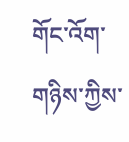གོང་འོག་གཉིས་ཀྱིས་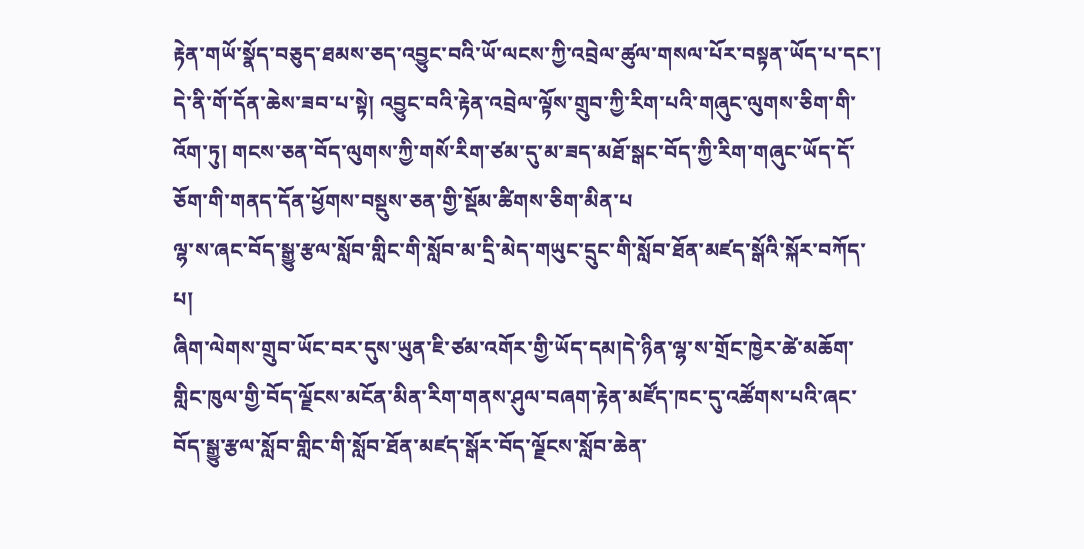རྟེན་གཡོ་སྣོད་བཅུད་ཐམས་ཅད་འབྱུང་བའི་ཡོ་ལངས་ཀྱི་འབྲེལ་ཚུལ་གསལ་པོར་བསྟན་ཡོད་པ་དང་། དེ་ནི་གོ་དོན་ཆེས་ཟབ་པ་སྟེ། འབྱུང་བའི་རྟེན་འབྲེལ་ལྟོས་གྲུབ་ཀྱི་རིག་པའི་གཞུང་ལུགས་ཅིག་གི་འོག་ཏུ། གངས་ཅན་བོད་ལུགས་ཀྱི་གསོ་རིག་ཙམ་དུ་མ་ཟད་མཐོ་སྒང་བོད་ཀྱི་རིག་གཞུང་ཡོད་དོ་ཅོག་གི་གནད་དོན་ཕྱོགས་བསྡུས་ཅན་གྱི་སྡོམ་ཚིགས་ཅིག་མིན་པ
ལྷ་ས་ཞང་བོད་སྒྱུ་རྩལ་སློབ་གླིང་གི་སློབ་མ་དྲི་མེད་གཡུང་དྲུང་གི་སློབ་ཐོན་མཛད་སྒོའི་སྐོར་བཀོད་པ།
ཞིག་ལེགས་གྲུབ་ཡོང་བར་དུས་ཡུན་ཇི་ཙམ་འགོར་གྱི་ཡོད་དམ།དེ་ཉིན་ལྷ་ས་གྲོང་ཁྱེར་ཚེ་མཆོག་གླིང་ཁུལ་གྱི་བོད་ལྗོངས་མངོན་མིན་རིག་གནས་ཤུལ་བཞག་རྟེན་མཛོད་ཁང་དུ་འཚོགས་པའི་ཞང་བོད་སྒྱུ་རྩལ་སློབ་གླིང་གི་སློབ་ཐོན་མཛད་སྒོར་བོད་ལྗོངས་སློབ་ཆེན་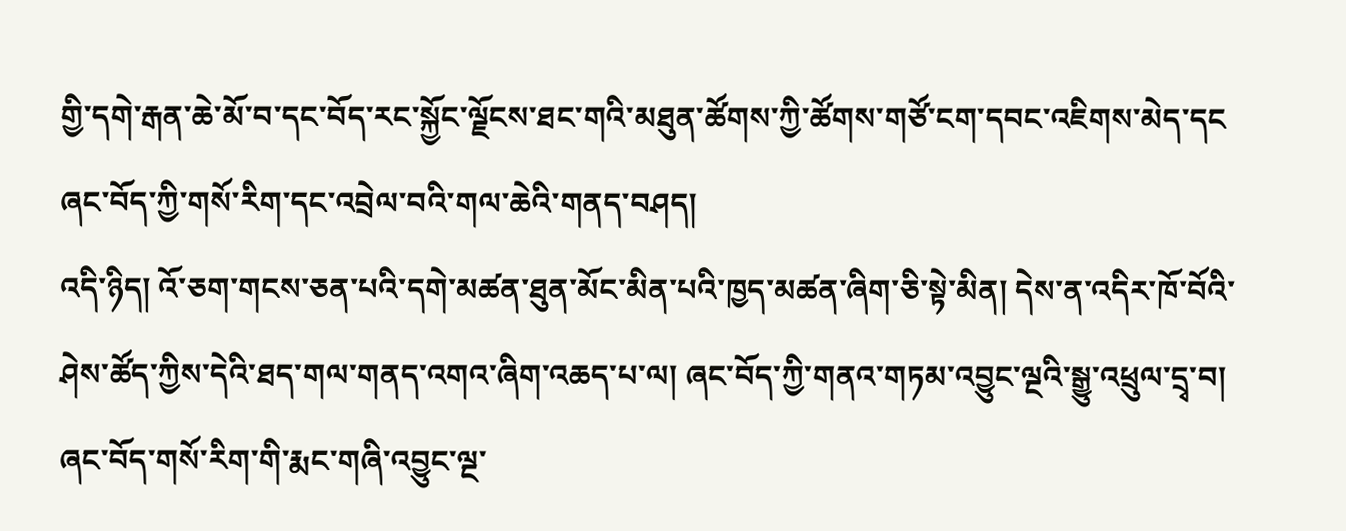གྱི་དགེ་རྒན་ཆེ་མོ་བ་དང་བོད་རང་སྐྱོང་ལྗོངས་ཐང་གའི་མཐུན་ཚོགས་ཀྱི་ཚོགས་གཙོ་ངག་དབང་འཇིགས་མེད་དང
ཞང་བོད་ཀྱི་གསོ་རིག་དང་འབྲེལ་བའི་གལ་ཆེའི་གནད་བཤད།
འདི་ཉིད། འོ་ཅག་གངས་ཅན་པའི་དགེ་མཚན་ཐུན་མོང་མིན་པའི་ཁྱད་མཚན་ཞིག་ཅི་སྟེ་མིན། དེས་ན་འདིར་ཁོ་བོའི་ཤེས་ཚོད་ཀྱིས་དེའི་ཐད་གལ་གནད་འགའ་ཞིག་འཆད་པ་ལ། ཞང་བོད་ཀྱི་གནའ་གཏམ་འབྱུང་ལྔའི་སྒྱུ་འཕྲུལ་དྲྭ་བ། ཞང་བོད་གསོ་རིག་གི་རྨང་གཞི་འབྱུང་ལྔ་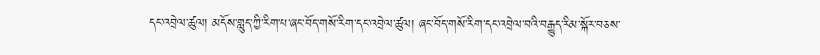དང་འབྲེལ་ཚུལ། མདོས་གླུད་ཀྱི་རིག་པ་ཞང་བོད་གསོ་རིག་དང་འབྲེལ་ཚུལ། ཞང་བོད་གསོ་རིག་དང་འབྲེལ་བའི་བརྒྱུད་རིམ་སྐོར་བཅས་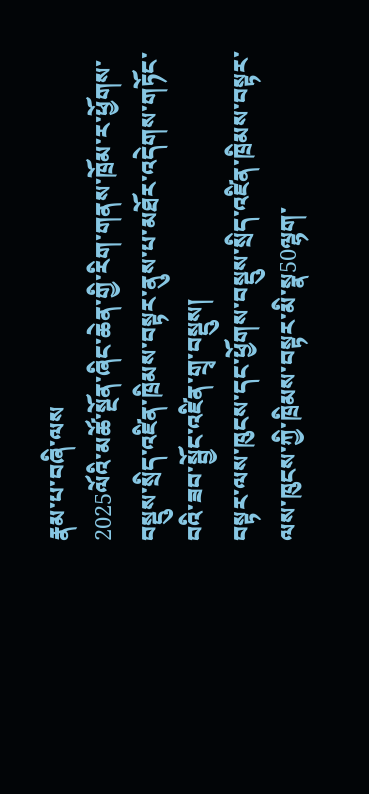རྣམ་པ་བཞི་ལས
2025ལོའི་མཚོ་སྔོན་ཞིང་ཆེན་གྱི་རིག་གནས་ཁྲོམ་ར་ཕྱོགས་བསྡུས་སྲིད་འཛིན་ཁྲིམས་བསྟར་ནུས་པ་མཐོར་འདེགས་གཏོང་བའི་ཟབ་སྦྱོང་འཛིན་གྲྭ་བསྡུས།
བསྟར་ལས་ཁུངས་དང་ཕྱོགས་བསྡུས་སྲིད་འཛིན་ཁྲིམས་བསྟར་ལས་ཁུངས་ཀྱི་ཁྲིམས་བསྟར་མི་སྣ50ལྷག་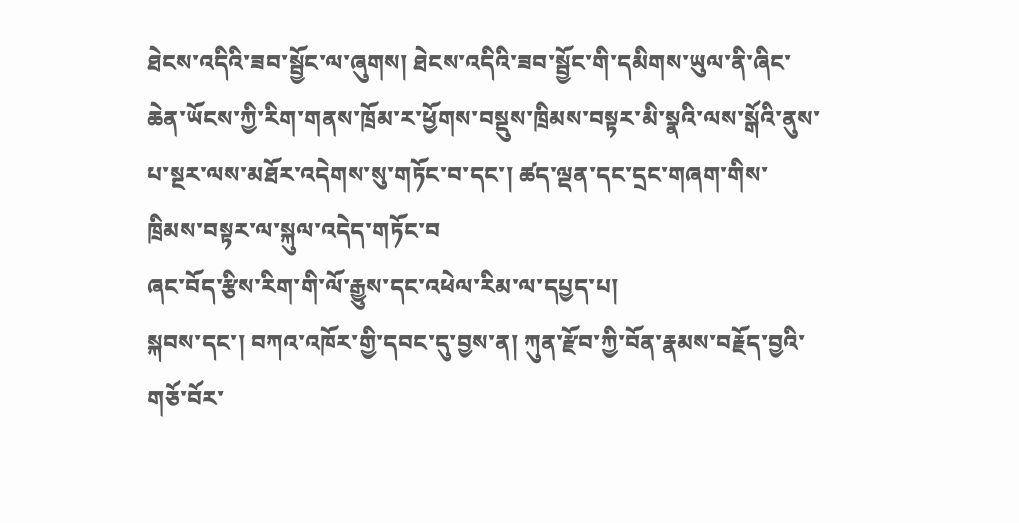ཐེངས་འདིའི་ཟབ་སྦྱོང་ལ་ཞུགས། ཐེངས་འདིའི་ཟབ་སྦྱོང་གི་དམིགས་ཡུལ་ནི་ཞིང་ཆེན་ཡོངས་ཀྱི་རིག་གནས་ཁྲོམ་ར་ཕྱོགས་བསྡུས་ཁྲིམས་བསྟར་མི་སྣའི་ལས་སྒོའི་ནུས་པ་སྔར་ལས་མཐོར་འདེགས་སུ་གཏོང་བ་དང་། ཚད་ལྡན་དང་དྲང་གཞག་གིས་ཁྲིམས་བསྟར་ལ་སྐུལ་འདེད་གཏོང་བ
ཞང་བོད་རྩིས་རིག་གི་ལོ་རྒྱུས་དང་འཕེལ་རིམ་ལ་དཔྱད་པ།
སྐབས་དང་། བཀའ་འཁོར་གྱི་དབང་དུ་བྱས་ན། ཀུན་རྫོབ་ཀྱི་བོན་རྣམས་བརྗོད་བྱའི་གཅོ་བོར་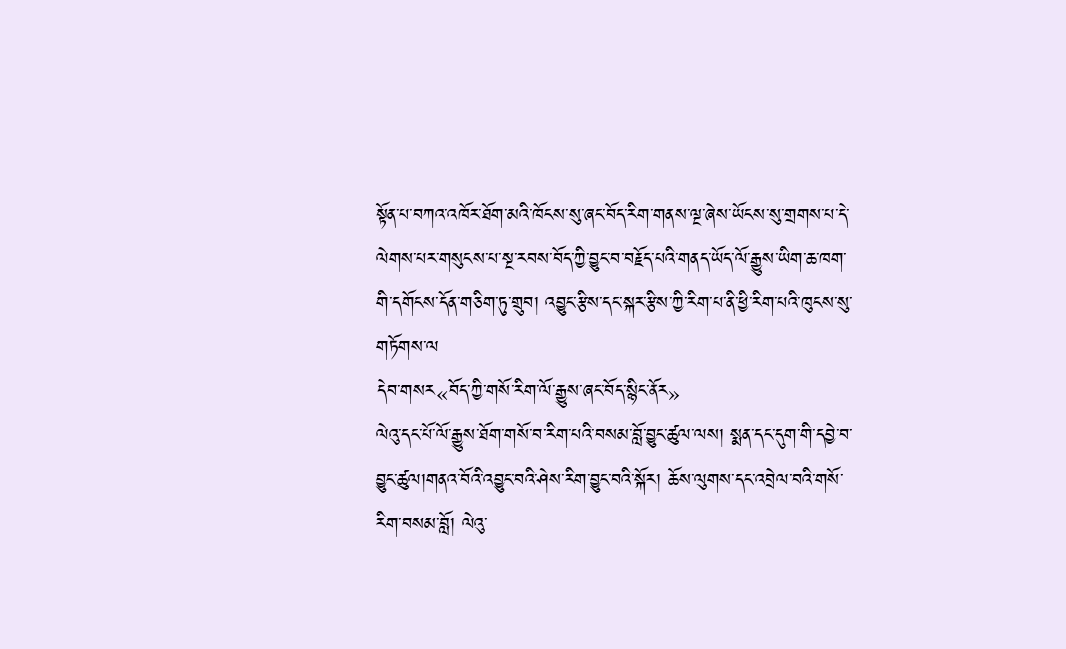སྟོན་པ་བཀའ་འཁོར་ཐོག་མའི་ཁོངས་སུ་ཞང་བོད་རིག་གནས་ལྔ་ཞེས་ཡོངས་སུ་གྲགས་པ་དེ་ལེགས་པར་གསུངས་པ་སྔ་རབས་བོད་ཀྱི་བྱུང་བ་བརྗོད་པའི་གནད་ཡོད་ལོ་རྒྱུས་ཡིག་ཆ་ཁག་གི་དགོངས་དོན་གཅིག་ཏུ་གྲུབ། འབྱུང་རྩིས་དང་སྐར་རྩིས་ཀྱི་རིག་པ་ནི་ཕྱི་རིག་པའི་ཁུངས་སུ་གཏོགས་ལ
དེབ་གསར«བོད་ཀྱི་གསོ་རིག་ལོ་རྒྱུས་ཞང་བོད་སྙིང་ནོར»
ལེའུ་དང་པོ་ལོ་རྒྱུས་ཐོག་གསོ་བ་རིག་པའི་བསམ་བློ་བྱུང་ཚུལ་ལས། སྨན་དང་དུག་གི་དབྱེ་བ་བྱུང་ཚུལ།གནའ་བོའི་འབྱུང་བའི་ཤེས་རིག་བྱུང་བའི་སྐོར། ཆོས་ལུགས་དང་འབྲེལ་བའི་གསོ་རིག་བསམ་བློ། ལེའུ་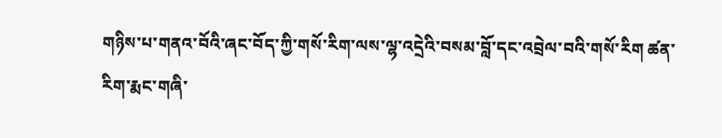གཉིས་པ་གནའ་བོའི་ཞང་བོད་ཀྱི་གསོ་རིག་ལས་ལྷ་འདྲེའི་བསམ་བློ་དང་འབྲེལ་བའི་གསོ་རིག ཚན་རིག་རྨང་གཞི་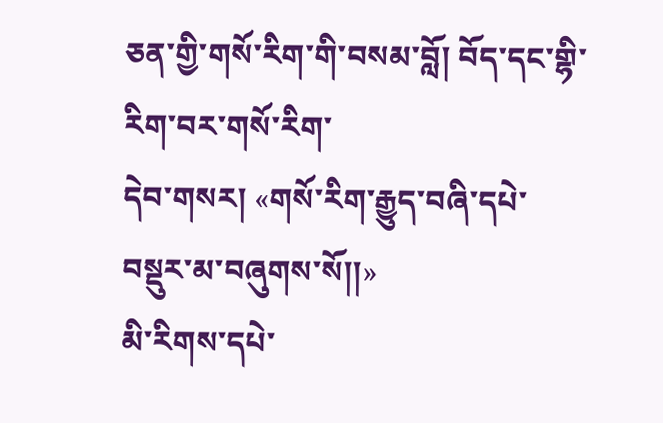ཅན་གྱི་གསོ་རིག་གི་བསམ་བློ། བོད་དང་གྷི་རིག་བར་གསོ་རིག་
དེབ་གསར། «གསོ་རིག་རྒྱུད་བཞི་དཔེ་བསྡུར་མ་བཞུགས་སོ།།»
མི་རིགས་དཔེ་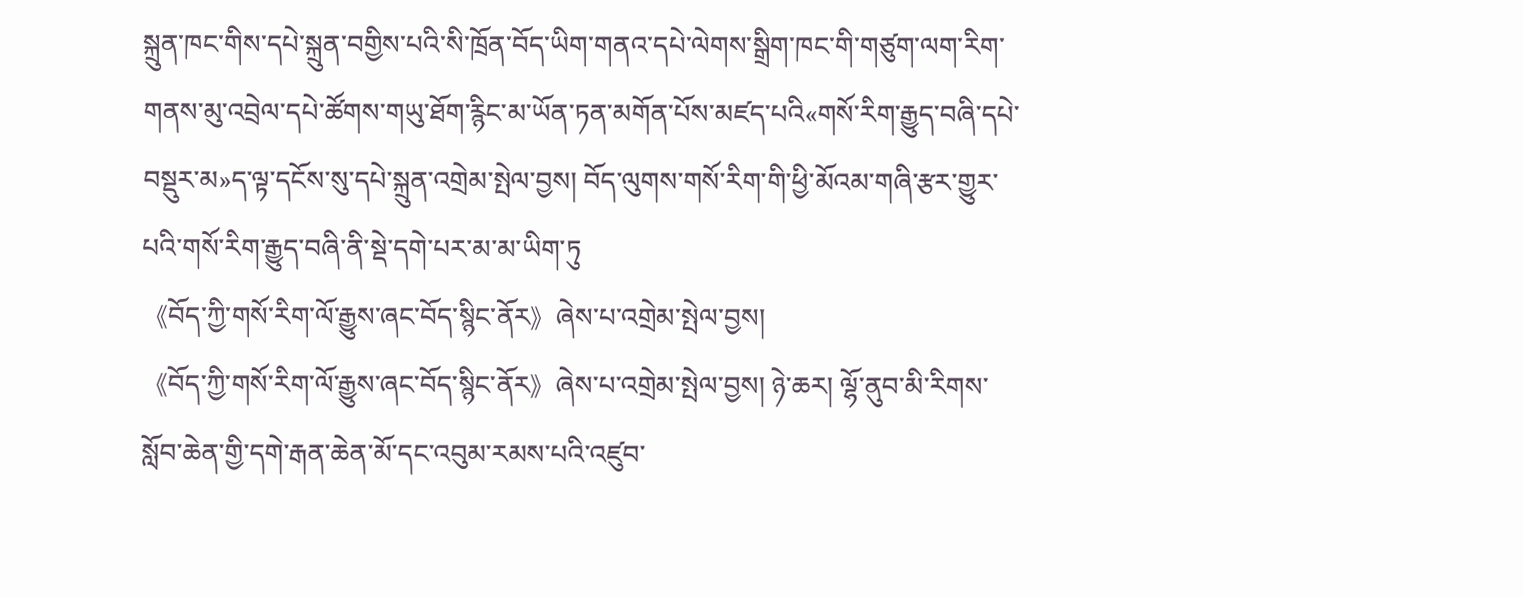སྐྲུན་ཁང་གིས་དཔེ་སྐྲུན་བགྱིས་པའི་སི་ཁྲོན་བོད་ཡིག་གནའ་དཔེ་ལེགས་སྒྲིག་ཁང་གི་གཙུག་ལག་རིག་གནས་མུ་འབྲེལ་དཔེ་ཚོགས་གཡུ་ཐོག་རྙིང་མ་ཡོན་ཏན་མགོན་པོས་མཛད་པའི«གསོ་རིག་རྒྱུད་བཞི་དཔེ་བསྡུར་མ»ད་ལྟ་དངོས་སུ་དཔེ་སྐྲུན་འགྲེམ་སྤེལ་བྱས། བོད་ལུགས་གསོ་རིག་གི་ཕྱི་མོའམ་གཞི་རྩར་གྱུར་པའི་གསོ་རིག་རྒྱུད་བཞི་ནི་སྡེ་དགེ་པར་མ་མ་ཡིག་ཏུ
《བོད་ཀྱི་གསོ་རིག་ལོ་རྒྱུས་ཞང་བོད་སྙིང་ནོར》ཞེས་པ་འགྲེམ་སྤེལ་བྱས།
《བོད་ཀྱི་གསོ་རིག་ལོ་རྒྱུས་ཞང་བོད་སྙིང་ནོར》ཞེས་པ་འགྲེམ་སྤེལ་བྱས། ཉེ་ཆར། ལྷོ་ནུབ་མི་རིགས་སློབ་ཆེན་གྱི་དགེ་རྒན་ཆེན་མོ་དང་འབུམ་རམས་པའི་འཛུབ་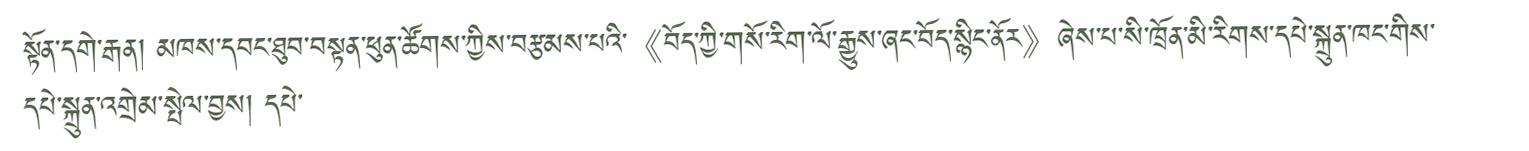སྟོན་དགེ་རྒན། མཁས་དབང་ཐུབ་བསྟན་ཕུན་ཚོགས་ཀྱིས་བརྩམས་པའི་《བོད་ཀྱི་གསོ་རིག་ལོ་རྒྱུས་ཞང་བོད་སྙིང་ནོར》ཞེས་པ་སི་ཁྲོན་མི་རིགས་དཔེ་སྐྲུན་ཁང་གིས་དཔེ་སྐྲུན་འགྲེམ་སྤེལ་བྱས། དཔེ་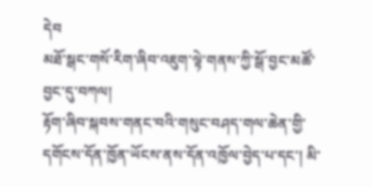དེབ
མཐོ་སྒང་གསོ་རིག་ཞིབ་འཇུག་ལྟེ་གནས་ཀྱི་སྒོ་བྱང་མཚོ་བྱང་དུ་བཀལ།
རྟོག་ཞིབ་སྐབས་གནང་བའི་གསུང་བཤད་གལ་ཆེན་གྱི་དགོངས་དོན་ཁྱོན་ཡོངས་ནས་དོན་འཁྱོལ་བྱེད་པ་དང་། མི་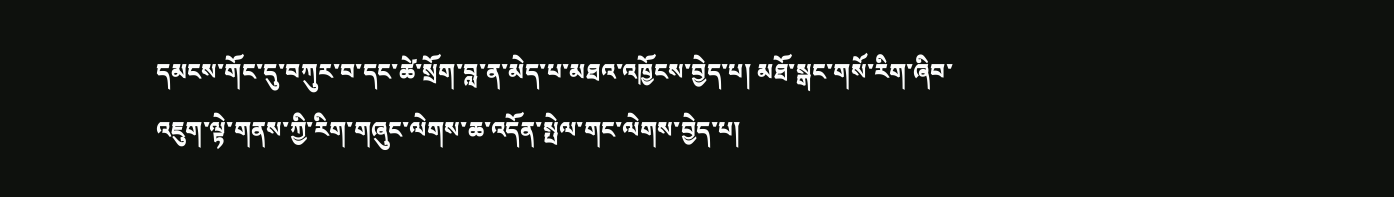དམངས་གོང་དུ་བཀུར་བ་དང་ཚེ་སྲོག་བླ་ན་མེད་པ་མཐའ་འཁྱོངས་བྱེད་པ། མཐོ་སྒང་གསོ་རིག་ཞིབ་འཇུག་ལྟེ་གནས་ཀྱི་རིག་གཞུང་ལེགས་ཆ་འདོན་སྤེལ་གང་ལེགས་བྱེད་པ།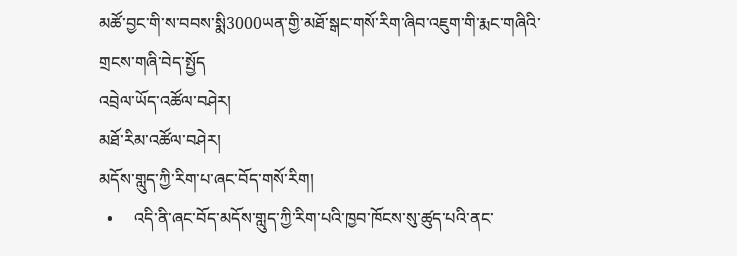མཚོ་བྱང་གི་ས་བབས་སྨི3000ཡན་གྱི་མཐོ་སྒང་གསོ་རིག་ཞིབ་འཇུག་གི་རྨང་གཞིའི་གྲངས་གཞི་བེད་སྤྱོད
འབྲེལ་ཡོད་འཚོལ་བཤེར།
མཐོ་རིམ་འཚོལ་བཤེར།
མདོས་གླུད་ཀྱི་རིག་པ་ཞང་བོད་གསོ་རིག།
  •     འདི་ནི་ཞང་བོད་མདོས་གླུད་ཀྱི་རིག་པའི་ཁྱབ་ཁོངས་སུ་ཚུད་པའི་ནང་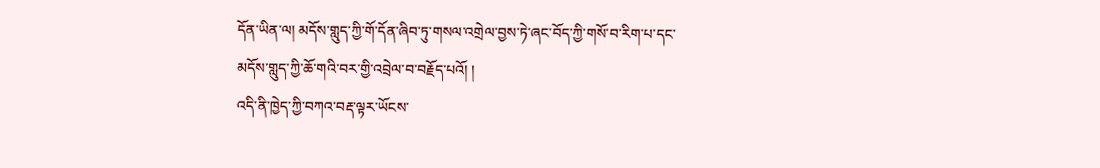དོན་ཡིན་ལ། མདོས་གླུད་ཀྱི་གོ་དོན་ཞིབ་ཏུ་གསལ་འགྲེལ་བྱས་ཏེ་ཞང་བོད་ཀྱི་གསོ་བ་རིག་པ་དང་མདོས་གླུད་ཀྱི་ཆོ་གའི་བར་གྱི་འབྲེལ་བ་བརྗོད་པའོ། །
འདི་ནི་ཁྱེད་ཀྱི་བཀའ་བརྡ་ལྟར་ཡོངས་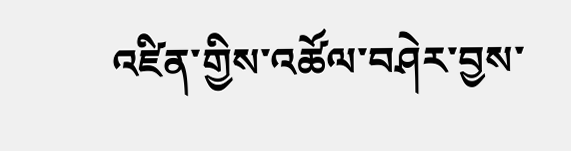འཛིན་གྱིས་འཚོལ་བཤེར་བྱས་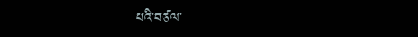པའི་བཙལ་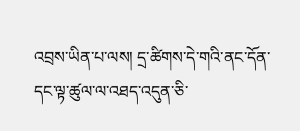འབྲས་ཡིན་པ་ལས། དྲ་ཚིགས་དེ་གའི་ནང་དོན་དང་ལྟ་ཚུལ་ལ་འཐད་འདུན་ཅི་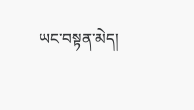ཡང་བསྟན་མེད།